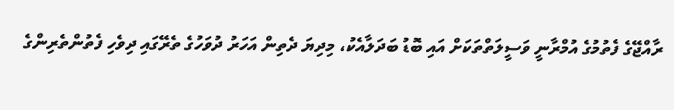ރާއްޖޭގެ ފެތުމުގެ އުމްރާނީ ވަސީލަތްތަކަށް އައި ބޮޑު ބަދަލާއެކު، މިދިޔަ ދެތިން އަހަރު ދުވަހުގެ ތެރޭގައި ދިވެހި ފެތުންތެރިންގެ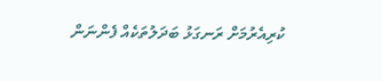ކުރިއެރުމަށް ރަނގަޅު ބަދަލުތަކެއް ފެންނަން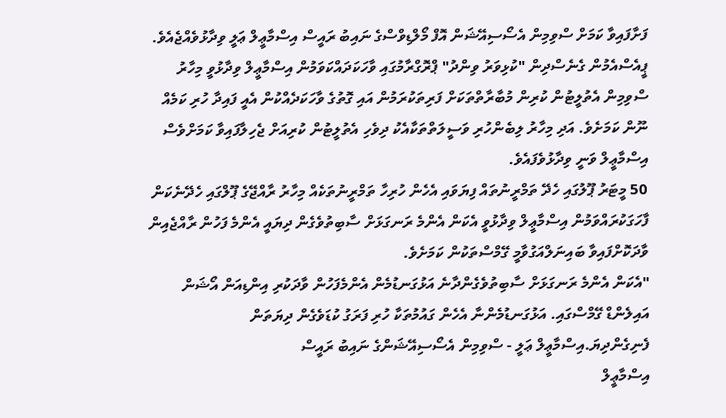ފަށާފައިވާ ކަމަށް ސްވިމިން އެސޯސިއޭޝަން އޮފް މޯލްޑިވްސްގެ ނައިބު ރައީސް އިސްމާޢީލް ޢަލީ ވިދާޅުވެއްޖެއެވެ.
ޕީއެސްއެމުން ގެނެސްދިން "ކުޅިވަރު ވިންދު" ޕްރޮގްރާމުގައި ވާހަކަދައްކަވަމުން އިސްމާޢީލް ވިދާޅުވީ މިހާރު ސްވިމިން އެތުލީޓުން ކުރިން މުބާރާތްތަކަށް ފަރިތަކުރަމުން އައި ގޮތުގެ ވާހަކަދެއްކުން އެއީ ފައިދާ ހުރި ކަމެއް ނޫން ކަމަށެވެ. އަދި މިހާރު ލިބެންހުރި ވަސީލަތްތަކާއެކު ދިވެހި އެތުލީޓުން ކުރިއަށް ޖެހިލާފައިވާ ކަމަށްވެސް އިސްމާޢީލް ވަނީ ވިދާޅުވެފައެވެ.
50 މީޓަރު ޕޫލުގައި ހެދޭ ތަމްރީނުތައް ފިޔަވައި އެހެން ހުރިހާ ތަމްރީނުތަކެއް މިހާރު ރާއްޖޭގެ ޕޫލްގައި ހެދޭނެކަން ފާހަގަކުރައްވަމުން އިސްމާޢީލް ވިދާޅުވީ އެކަން އެންމެ ރަނގަޅަށް ސާބިތުވެގެން ދިޔައީ އެންމެ ފަހުން ރާއްޖެއިން ވާދަކޮށްފައިވާ ބައިނަލްއަގުވާމީ ގޭމްސްތަކުން ކަމަށެވެ.
"އެކަން އެންމެ ރަނގަޅަށް ސާބިތުވެގެންދާނެ އަޅުގަނޑުމެން އެންމެފަހުން ވާދަކުރި އިންޑިއަން އޯޝަން އައިލެންޑް ގޭމްސްގައި. އަޅުގަނޑުމެންނާ އެހެން ގައުމުތަކާ ހުރި ފަރަގު ކުޑަވެގެން ދިޔަތަން ފެނިގެންދިޔަ.އިސްމާޢީލް ޢަލީ - ސްވިމިން އެސޯސިއޭޝަންގެ ނައިބު ރައީސް
އިސްމާޢީލް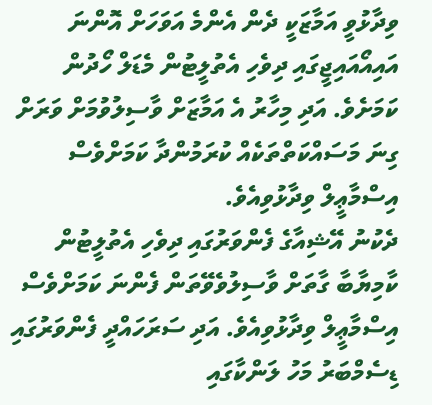ވިދާޅުވީ އަމާޒަކީ ދެން އެންމެ އަވަހަށް އޮންނަ އައިއޯއައިޖީގައި ދިވެހި އެތުލީޓުން މެޑަލް ހޯދުން ކަމަށެވެ. އަދި މިހާރު އެ އަމާޒަށް ވާސިލުވުމަށް ވަރަށް ގިނަ މަސައްކަތްތަކެއް ކުރަމުންދާ ކަމަށްވެސް އިސްމާޢީލް ވިދާޅުވިއެވެ.
ދެކުނު އޭޝިއާގެ ފެންވަރުގައި ދިވެހި އެތުލީޓުން ކާމިޔާބާ ގާތަށް ވާސިލުވެވޭތަން ފެންނަ ކަމަށްވެސް އިސްމާޢީލް ވިދާޅުވިއެވެ. އަދި ސަރަހައްދީ ފެންވަރުގައި ޑިސެމްބަރު މަހު ލަންކާގައި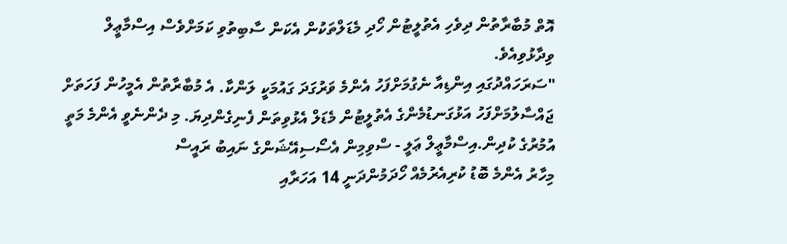އޮތް މުބާރާތުން ދިވެހި އެތުލީޓުން ހޯދި މެޑަލްތަކުން އެކަން ސާބިތުވި ކަމަށްވެސް އިސްމާޢީލް ވިދާޅުވިއެވެ.
"ސަރަހައްދުގައި އިންޑިއާ ނެގުމަށްފަހު އެންމެ ވަރުގަދަ ގައުމަކީ ލަންކާ. އެ މުބާރާތުން އެމީހުން ފަހަތަށް ޖައްސާލުމަށްފަހު އަޅުގަނޑުމެންގެ އެތުލީޓުން މެޑަލް އެޅުވިތަން ފެނިގެންދިޔަ. މި ދެންނެވީ އެންމެ މަތީ އުމުރުގެ ކުދިން.އިސްމާޢީލް ޢަލީ - ސްވިމިން އެސޯސިއޭޝަންގެ ނައިބު ރައީސް
މިހާރު އެންމެ ބޮޑު ކުރިއެރުމެއް ހޯދަމުންދަނީ 14 އަހަރާއި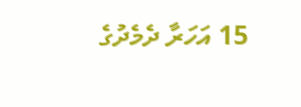15 އަހަރާ ދެމެދުގެ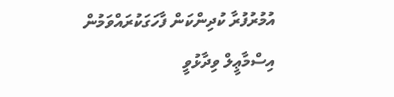އުމުރުފުރާ ކުދިންކަން ފާހަގަކުރައްވަމުން އިސްމާޢީލް ވިދާޅުވީ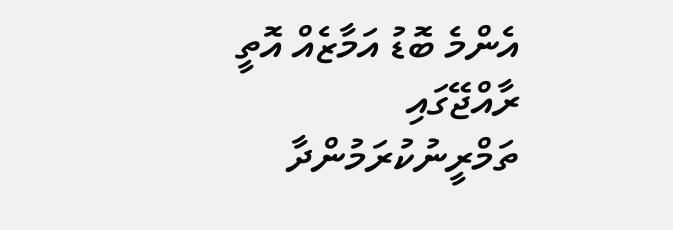އެންމެ ބޮޑު އަމާޒެއް އޮތީ ރާއްޖޭގައި ތަމްރީނުކުރަމުންދާ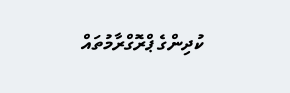ކުދިންގެ ޕްރޮގްރާމުތައް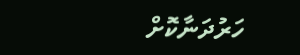ހަރުދަނާކޮށް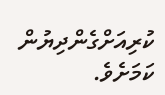ކުރިއަށްގެންދިޔުން ކަމަށެވެ.